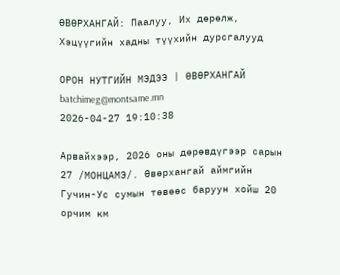ӨВӨРХАНГАЙ: Паалуу, Их дөрөлж, Хэцүүгийн хадны түүхийн дурсгалууд

ОРОН НУТГИЙН МЭДЭЭ | ӨВӨРХАНГАЙ
batchimeg@montsame.mn
2026-04-27 19:10:38

Арвайхээр, 2026 оны дөрөвдүгээр сарын 27 /МОНЦАМЭ/. Өвөрхангай аймгийн Гучин-Ус сумын төвөөс баруун хойш 20 орчим км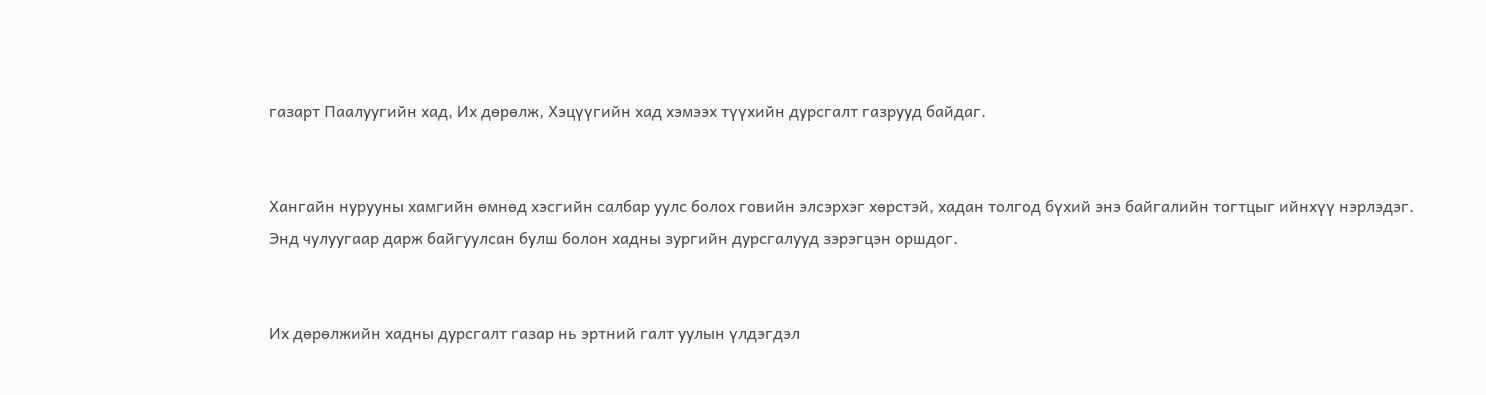газарт Паалуугийн хад, Их дөрөлж, Хэцүүгийн хад хэмээх түүхийн дурсгалт газрууд байдаг.


Хангайн нурууны хамгийн өмнөд хэсгийн салбар уулс болох говийн элсэрхэг хөрстэй, хадан толгод бүхий энэ байгалийн тогтцыг ийнхүү нэрлэдэг. Энд чулуугаар дарж байгуулсан булш болон хадны зургийн дурсгалууд зэрэгцэн оршдог.


Их дөрөлжийн хадны дурсгалт газар нь эртний галт уулын үлдэгдэл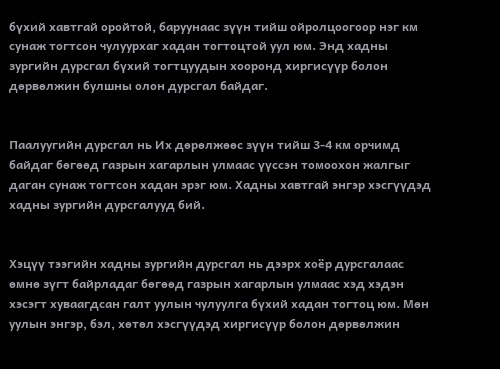бүхий хавтгай оройтой, баруунаас зүүн тийш ойролцоогоор нэг км сунаж тогтсон чулуурхаг хадан тогтоцтой уул юм. Энд хадны зургийн дурсгал бүхий тогтцуудын хооронд хиргисүүр болон дөрвөлжин булшны олон дурсгал байдаг.


Паалуугийн дурсгал нь Их дөрөлжөөс зүүн тийш 3-4 км орчимд байдаг бөгөөд газрын хагарлын улмаас үүссэн томоохон жалгыг даган сунаж тогтсон хадан эрэг юм. Хадны хавтгай энгэр хэсгүүдэд хадны зургийн дурсгалууд бий.


Хэцүү тээгийн хадны зургийн дурсгал нь дээрх хоёр дурсгалаас өмнө зүгт байрладаг бөгөөд газрын хагарлын улмаас хэд хэдэн хэсэгт хуваагдсан галт уулын чулуулга бүхий хадан тогтоц юм. Мөн уулын энгэр, бэл, хөтөл хэсгүүдэд хиргисүүр болон дөрвөлжин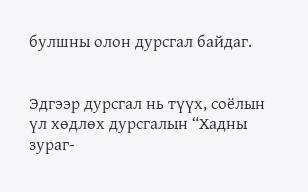булшны олон дурсгал байдаг.


Эдгээр дурсгал нь түүх, соёлын үл хөдлөх дурсгалын “Хадны зураг-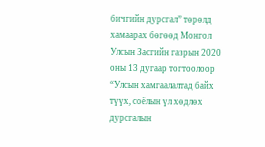бичгийн дурсгал” төрөлд хамаарах бөгөөд Монгол Улсын Засгийн газрын 2020 оны 13 дугаар тогтоолоор “Улсын хамгаалалтад байх түүх, соёлын үл хөдлөх дурсгалын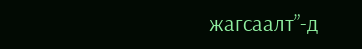жагсаалт”-д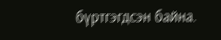бүртгэгдсэн байна.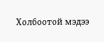Холбоотой мэдээ